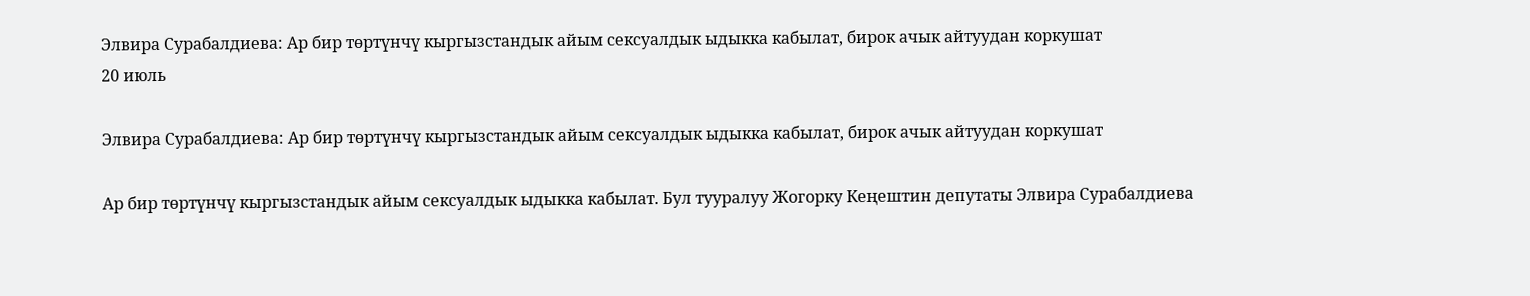Элвира Сурабалдиева: Ар бир төртүнчү кыргызстандык айым сексуалдык ыдыкка кабылат, бирок ачык айтуудан коркушат
20 июль

Элвира Сурабалдиева: Ар бир төртүнчү кыргызстандык айым сексуалдык ыдыкка кабылат, бирок ачык айтуудан коркушат

Ар бир төртүнчү кыргызстандык айым сексуалдык ыдыкка кабылат. Бул тууралуу Жогорку Кеңештин депутаты Элвира Сурабалдиева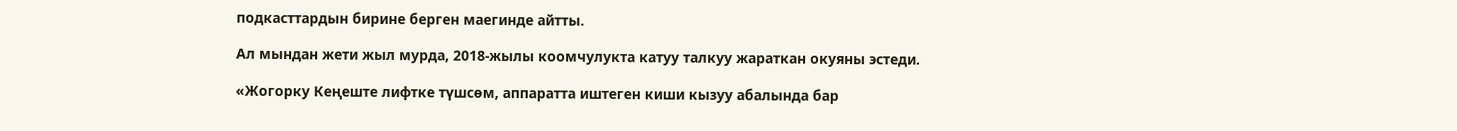подкасттардын бирине берген маегинде айтты.

Ал мындан жети жыл мурда, 2018-жылы коомчулукта катуу талкуу жараткан окуяны эстеди.

«Жогорку Кеңеште лифтке түшсөм, аппаратта иштеген киши кызуу абалында бар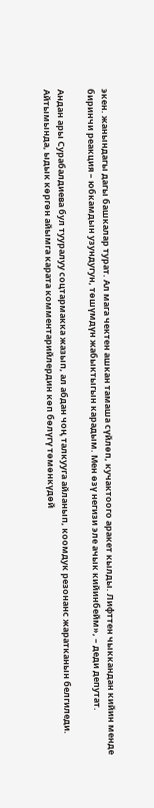экен. жанындагы дагы башкалар турат. Ал мага чектен ашкан тамаша сүйлөп, кучактоого аракет кылды. Лифттен чыккандан кийин менде биринчи реакция – юбкамдын узундугун, төшүмдүн жабыктыгын карадым. Мен өзү негизи эле ачык кийинбейм», – деди депутат.

Андан ары Сурабалдиева бул тууралуу соцтармакка жазып, ал абдан чоң талкууга айланып, коомдук резонанс жаратканын белгиледи. Айтымында, ыдык көргөн айымга карата комментарийлердин көп бөлүгү төмөнкүдөй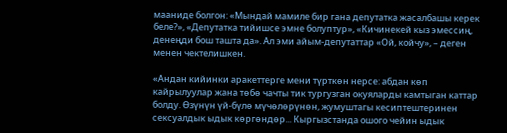мааниде болгон: «Мындай мамиле бир гана депутатка жасалбашы керек беле?», «Депутатка тийишсе эмне болуптур», «Кичинекей кыз эмессиң, денеңди бош ташта да». Ал эми айым-депутаттар «Ой, койчу», – деген менен чектелишкен.

«Андан кийинки аракеттерге мени түрткөн нерсе: абдан көп кайрылуулар жана төбө чачты тик тургузган окуяларды камтыган каттар болду. Өзүнүн үй-бүлө мүчөлөрүнөн, жумуштагы кесиптештеринен сексуалдык ыдык көргөндөр... Кыргызстанда ошого чейин ыдык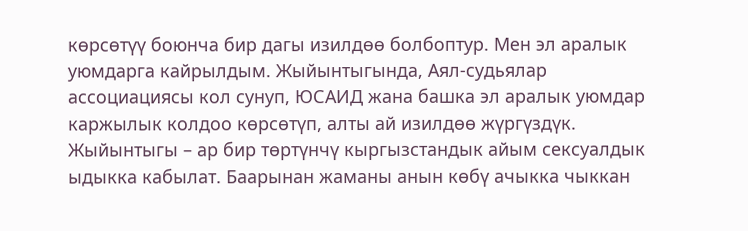көрсөтүү боюнча бир дагы изилдөө болбоптур. Мен эл аралык уюмдарга кайрылдым. Жыйынтыгында, Аял-судьялар ассоциациясы кол сунуп, ЮСАИД жана башка эл аралык уюмдар каржылык колдоо көрсөтүп, алты ай изилдөө жүргүздүк. Жыйынтыгы – ар бир төртүнчү кыргызстандык айым сексуалдык ыдыкка кабылат. Баарынан жаманы анын көбү ачыкка чыккан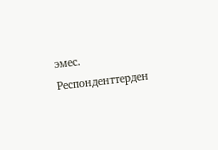эмес. Респонденттерден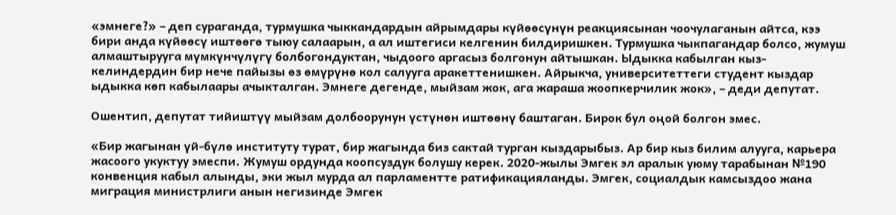«эмнеге?» – деп сураганда, турмушка чыккандардын айрымдары күйөөсүнүн реакциясынан чоочулаганын айтса, кээ бири анда күйөөсү иштөөгө тыюу салаарын, а ал иштегиси келгенин билдиришкен. Турмушка чыкпагандар болсо, жумуш алмаштырууга мүмкүнчүлүгү болбогондуктан, чыдоого аргасыз болгонун айтышкан. Ыдыкка кабылган кыз-келиндердин бир нече пайызы өз өмүрүнө кол салууга аракеттенишкен. Айрыкча, университеттеги студент кыздар ыдыкка көп кабылаары ачыкталган. Эмнеге дегенде, мыйзам жок, ага жараша жоопкерчилик жок», – деди депутат.

Ошентип, депутат тийиштүү мыйзам долбоорунун үстүнөн иштөөнү баштаган. Бирок бул оңой болгон эмес.

«Бир жагынан үй-бүлө институту турат, бир жагында биз сактай турган кыздарыбыз. Ар бир кыз билим алууга, карьера жасоого укуктуу эмеспи. Жумуш ордунда коопсуздук болушу керек. 2020-жылы Эмгек эл аралык уюму тарабынан №190 конвенция кабыл алынды, эки жыл мурда ал парламентте ратификацияланды. Эмгек, социалдык камсыздоо жана миграция министрлиги анын негизинде Эмгек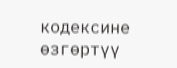кодексине өзгөртүү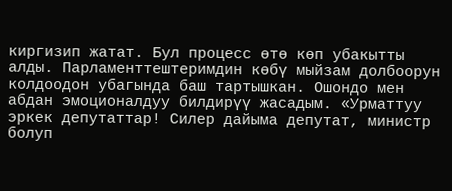киргизип жатат. Бул процесс өтө көп убакытты алды. Парламенттештеримдин көбү мыйзам долбоорун колдоодон убагында баш тартышкан. Ошондо мен абдан эмоционалдуу билдирүү жасадым. «Урматтуу эркек депутаттар! Силер дайыма депутат, министр болуп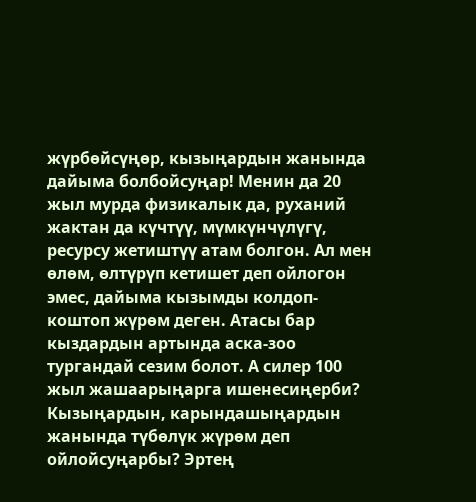жүрбөйсүңөр, кызыңардын жанында дайыма болбойсуңар! Менин да 20 жыл мурда физикалык да, руханий жактан да күчтүү, мүмкүнчүлүгү, ресурсу жетиштүү атам болгон. Ал мен өлөм, өлтүрүп кетишет деп ойлогон эмес, дайыма кызымды колдоп-коштоп жүрөм деген. Атасы бар кыздардын артында аска-зоо тургандай сезим болот. А силер 100 жыл жашаарыңарга ишенесиңерби? Кызыңардын, карындашыңардын жанында түбөлүк жүрөм деп ойлойсуңарбы? Эртең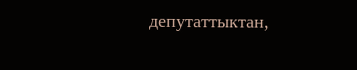депутаттыктан,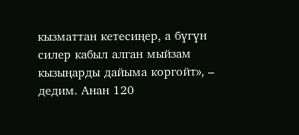кызматтан кетесиңер, а бүгүн силер кабыл алган мыйзам кызыңарды дайыма коргойт», – дедим. Анан 120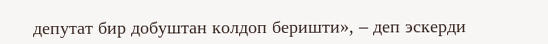депутат бир добуштан колдоп беришти», – деп эскерди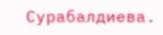Сурабалдиева.